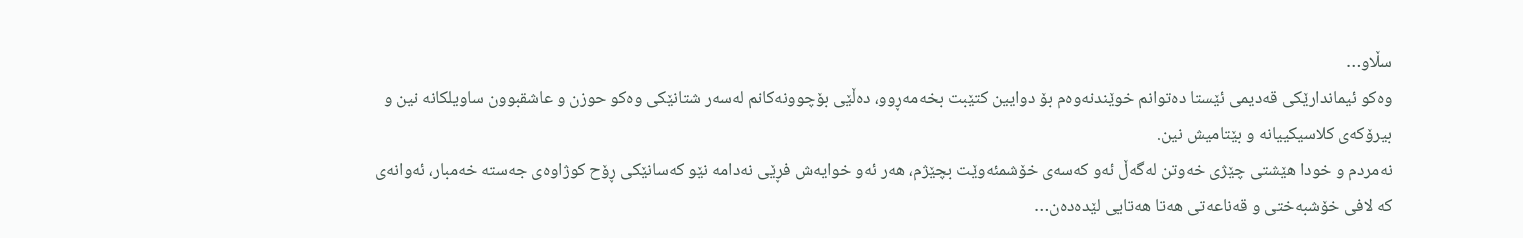سڵاو…
وەکو ئیماندارێکی قەدیمی ئێستا دەتوانم خوێندنەوەم بۆ دوایین کتێبت بخەمەڕوو، دەڵێی بۆچوونەکانم لەسەر شتانێکی وەکو حوزن و عاشقبوون ساویلکانە نین و بیرۆکەی کلاسیکییانە و بێتامیش نین.
نەمردم و خودا هێشتی چێژی خەوتن لەگەڵ ئەو کەسەی خۆشمئەوێت بچێژم، هەر ئەو خوایەش فڕێی نەدامە نێو کەسانێکی ڕۆح کوژاوەی جەستە خەمبار، ئەوانەی کە لافی خۆشبەختی و قەناعەتی هەتا هەتایی لێدەدەن…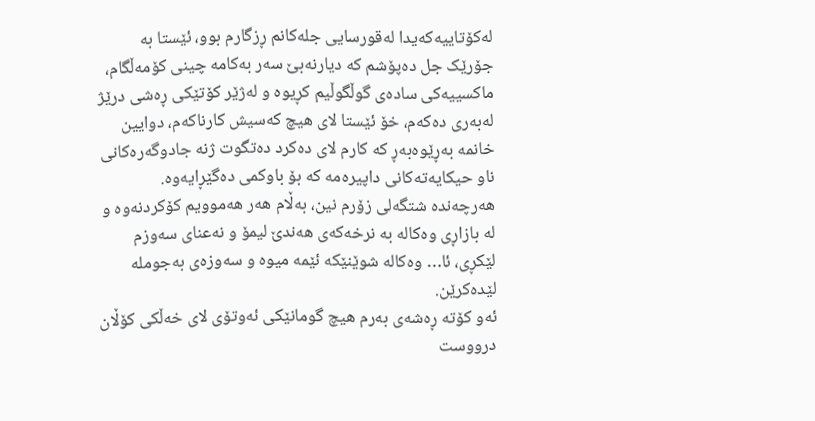لەکۆتاییەکەیدا لەقورسایی جلەکانم ڕزگارم بوو، ئێستا بە جۆرێک جل دەپۆشم کە دیارنەبێ سەر بەکامە چینی کۆمەڵگام، ماکسییەکی سادەی گوڵگوڵیم کڕیوە و لەژێر کۆتێکی ڕەشی درێژ لەبەری دەکەم، خۆ ئێستا لای هیچ کەسیش کارناکەم، دوایین خانمە بەڕێوەبەڕ کە کارم لای دەکرد دەتگوت ژنە جادوگەرەکانی ناو حیکایەتەکانی داپیرەمە کە بۆ باوکمی دەگێڕایەوە.
هەرچەندە شتگەلی زۆرم نین، بەڵام هەر هەموویم کۆکردنەوە و لە بازاڕی وەکالە بە نرخەکەی هەندێ لیمۆ و نەعنای سەوزم لێکڕی، ئا… وەکالە شوێنێکە ئێمە میوە و سەوزەی بەجوملە لێدەکرێن.
ئەو کۆتە ڕەشەی بەرم هیچ گومانێکی ئەوتۆی لای خەڵکی کۆڵان درووست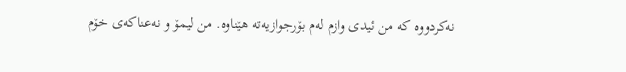نەکردووە کە من ئیدی وازم لەم بۆرجوازیەتە هێناوە. من لیمۆ و نەعناکەی خۆم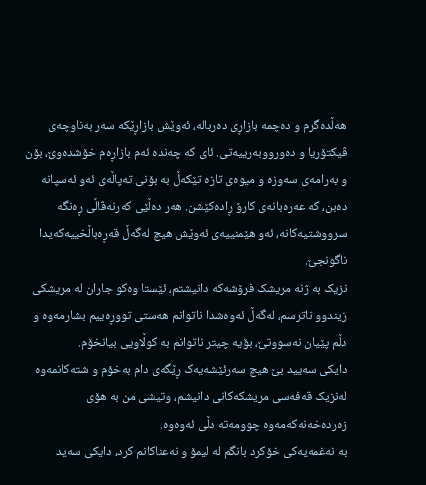هەڵدەگرم و دەچمە بازاڕی دەربالە، ئەوێش بازاڕێکە سەر بەناوچەی ڤیکتۆریا و دەورووبەرییەتی. ئای کە چەندە ئەم بازاڕەم خۆشدەوێ، بۆن و بەرامەی سەوزە و میوەی تازە تێکەڵ بە بۆنی تەپاڵەی ئەو ئەسپانە دەبن، کە عەرەبانەی کارۆ ڕادەکێشن. هەر دەڵێی کەرنەڤاڵی ڕەنگە سرووشتیەکانە، ئەو هێمنییەی ئەوێش هیچ لەگەڵ قەڕەباڵخییەکەیدا ناگونجێ.
نزیک بە ژنە مریشک فرۆشەکە دانیشتم، ئێستا وەکو جاران لە مریشکی زیندوو ناترسم، لەگەڵ ئەوەشدا ناتوانم هەستی تووڕەییم بشارمەوە و دڵم پێیان نەسووتێ، بۆیە چیتر ناتوانم بە کوڵاویی بیانخۆم.
دایکی سەیید بێ هیچ سەرئێشەیەک ڕێگەی دام بەخۆم و شتەکانمەوە لەنزیک قەفەسی مریشکەکانی دانیشم، وتیشی من بە هۆی زەردەخەنەکەمەوە چوومەتە دڵی ئەوەوە.
بە نەغمەیەکی خۆکرد بانگم لە لیمۆ و نەعناکانم کرد، دایکی سەید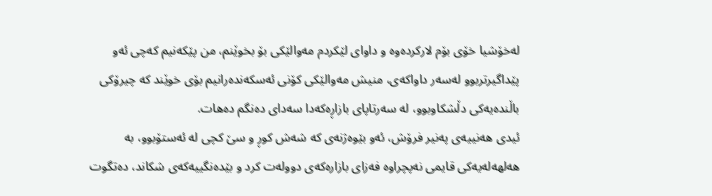لەخۆشیا خۆی بۆم لارکردەوە و داوای لێکردم مەوالێکی بۆ بخوێنم، من پێکەنیم کەچی ئەو پێداگیرتربوو لەسەر داواکەی، منیش مەوالێکی کۆنی ئەسکەندەرانیم بۆی خوێند کە چیرۆکی باڵندەیەکی دڵشکاوبوو، لە سەرتاپای بازاڕەکەدا سەدای دەنگم دەهات.
ئیدی هەنییەی پەنیر فرۆش، ئەو بێوەژنەی کە شەش کوڕ و سێ کچی لە ئەستۆبوو، بە هەلهەلەیەکی قایمی نەپچراوە فەزای بازارەکەی دوولەت کرد و بێدەنگییەکەی شکاند، دەتگوت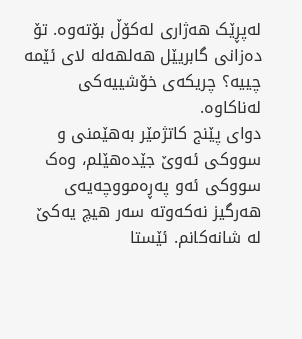لەپڕێک هەژاری لەکۆڵ بۆتەوە. تۆ دەزانی گابریێل هەلهەلە لای ئێمە چییە؟ چریکەی خۆشییەکی لەناکاوە.
دوای پێنج کاتژمێر بەهێمنی و سووکی ئەوێ جێدەهێلم، وەک سووکی ئەو پەڕەمووچەیەی هەرگیز نەکەوتە سەر هیچ یەکێ لە شانەکانم. ئێستا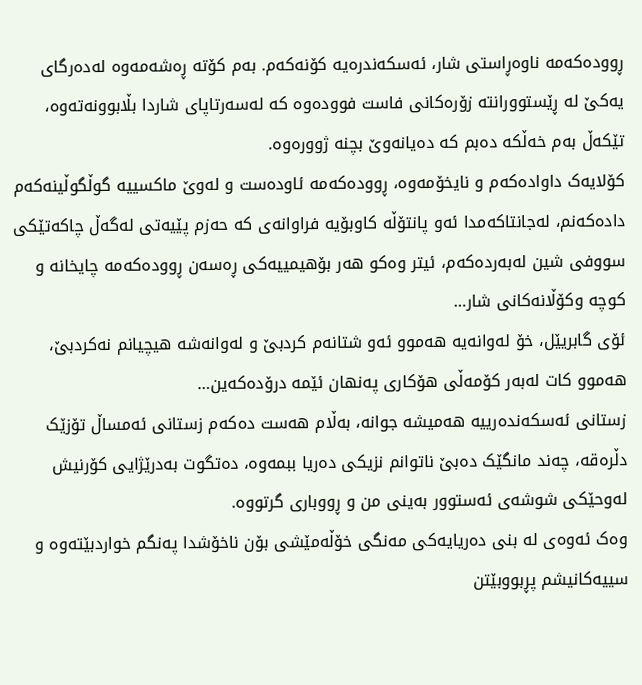ڕوودەکەمە ناوەڕاستی شار، ئەسکەندرەیە کۆنەکەم. بەم کۆتە ڕەشەمەوە لەدەرگای یەکێ لە ڕێستوورانتە زۆرەکانی فاست فوودەوە کە لەسەرتاپای شاردا بڵابوونەتەوە، تێکەڵ بەم خەڵکە دەبم کە دەیانەوێ بچنە ژوورەوە.
کۆلایەک داوادەکەم و نایخۆمەوە، ڕوودەکەمە ئاودەست و لەوێ ماکسییە گوڵگوڵینەکەم دادەکەنم، لەجانتاکەمدا ئەو پانتۆڵە کاوبۆیە فراوانەی کە حەزم پێیەتی لەگەڵ چاکەتێکی سووفی شین لەبەردەکەم، ئیتر وەکو هەر بۆهیمییەکی ڕەسەن ڕوودەکەمە چایخانە و کوچە وکۆڵانەکانی شار…
ئۆی گابریێل، خۆ لەوانەیە هەموو ئەو شتانەم کردبێ و لەوانەشە هیچیانم نەکردبێ، هەموو کات لەبەر کۆمەڵی هۆکاری پەنهان ئێمە درۆدەکەین…
زستانی ئەسکەندەرییە هەمیشە جوانە، بەڵام هەست دەکەم زستانی ئەمساڵ تۆزێک دڵرەقە، چەند مانگێک دەبێ ناتوانم نزیکی دەریا ببمەوە، دەتگوت بەدرێژایی کۆرنیش لەوحێکی شوشەی ئەستوور بەینی من و ڕووباری گرتووە.
وەک ئەوەی لە بنی دەریایەکی مەنگی خۆڵەمێشی بۆن ناخۆشدا پەنگم خواردبێتەوە و سییەکانیشم پڕبووبێتن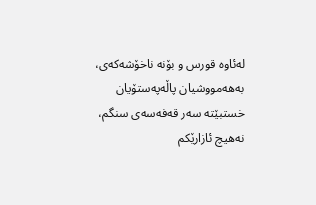لەئاوە قورس و بۆنە ناخۆشەکەی، بەهەمووشیان پاڵەپەستۆیان خستبێتە سەر قەفەسەی سنگم، نەهیچ ئازارێکم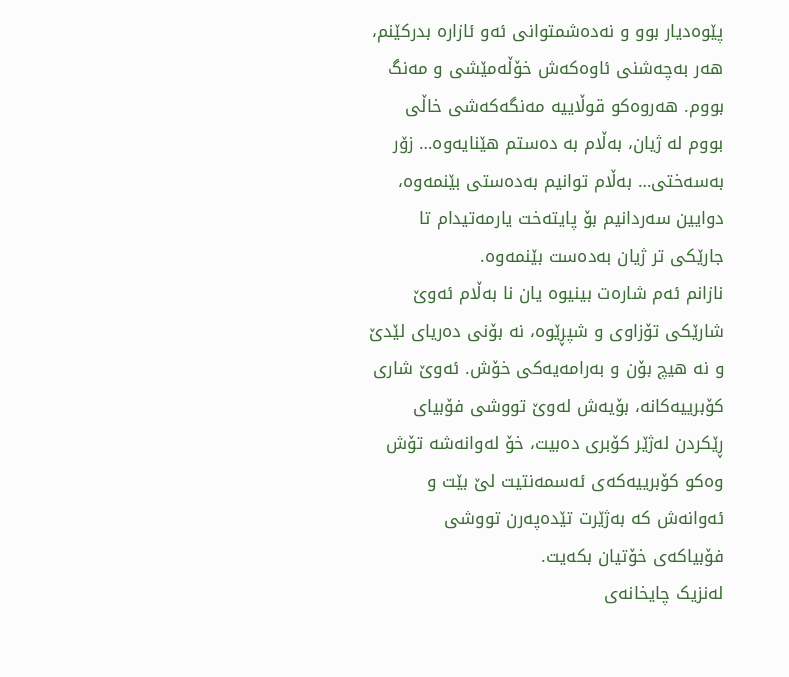پێوەدیار بوو و نەدەشمتوانی ئەو ئازارە بدرکێنم، هەر بەچەشنی ئاوەکەش خۆڵەمێشی و مەنگ بووم. هەروەکو قوڵاییە مەنگەکەشی خاڵی بووم لە ژیان، بەڵام بە دەستم هێنایەوە… زۆر بەسەختی… بەڵام توانیم بەدەستی بێنمەوە، دوایین سەردانیم بۆ پایتەخت یارمەتیدام تا جارێکی تر ژیان بەدەست بێنمەوە.
نازانم ئەم شارەت بینیوە یان نا بەڵام ئەوێ شارێکی تۆزاوی و شپڕێوە، نە بۆنی دەریای لێدێ و نە هیچ بۆن و بەرامەیەکی خۆش. ئەوێ شاری کۆبرییەکانە، بۆیەش لەوێ تووشی فۆبیای ڕێکردن لەژێر کۆبری دەبیت، خۆ لەوانەشە تۆش وەکو کۆبرییەکەی ئەسمەنتیت لێ بێت و ئەوانەش کە بەژێرت تێدەپەرن تووشی فۆبیاکەی خۆتیان بکەیت.
لەنزیک چایخانەی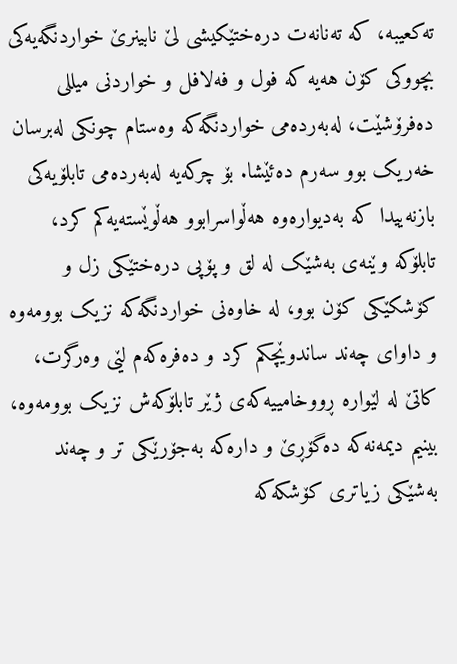تەکعیبە، کە تەنانەت درەختێکیشی لێ نابینرێ خواردنگەیەکی بچووکی کۆن هەیە کە فول و فەلافل و خواردنی میللی دەفرۆشێت، لەبەردەمی خواردنگەکە وەستام چونکی لەبرسان خەریک بوو سەرم دەئێشا. بۆ چرکەیە لەبەردەمی تابلۆیەکی بازنەییدا کە بەدیوارەوە هەڵواسرابوو هەڵوێستەیەکم کرد، تابلۆکە وێنەی بەشێک لە لق و پۆپی درەختێکی زل و کۆشکێکی کۆن بوو، لە خاوەنی خواردنگەکە نزیک بوومەوە و داوای چەند ساندوێچکم کرد و دەفرەکەم لێی وەرگرت، کاتێ لە لێوارە ڕووخامییەکەی ژێر تابلۆکەش نزیک بوومەوە، بینیم دیمەنەکە دەگۆڕێ و دارەکە بەجۆرێکی تر و چەند بەشێکی زیاتری کۆشکەکە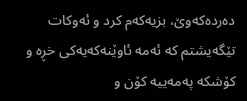دەردەکەوێ، بزیەکەم کرد و ئەوکات تێگەیشتم کە ئەمە ئاوێنەکەیەکی خڕە و کۆشکە پەمەییە کۆن و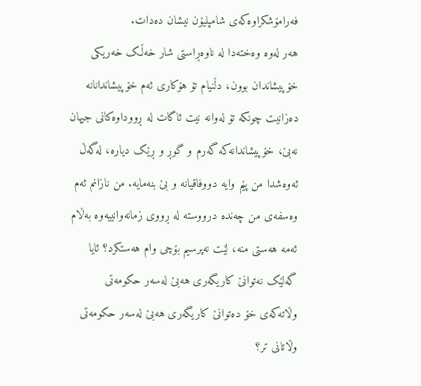فەرامۆشكراوەکەی شامپلیۆن نیشان دەدات.
هەر لەوە وەختەدا لە ناوەڕاستی شار خەڵک خەریکی خۆپیشاندان بوون، دڵنیام تۆ هۆکاری ئەم خۆپیشاندانانە دەزانیت چونکە تۆ لەوانە نیت ئاگات لە ڕووداوەکانی جیهان نەبێ، خۆپیشاندانەکە گەرم و گوڕ و ڕێک دیارە، لەگەڵ ئەوەشدا من پێم وایە دووفاقیانە و بێ بنەمایە. من نازانم ئەم وەسفەی من چەندە درووستە لە ڕووی زمانەوانییەوە بەڵام ئەمە هەستی منە، لێت نەپرسیم بۆچی وام هەستکرد؟ ئایا گەلێک نەتوانێ کاریگەری هەبێ لەسەر حکومەتی وڵاتەکەی خۆ دەتوانێ کاریگەری هەبێ لەسەر حکومەتی وڵاتانی تر؟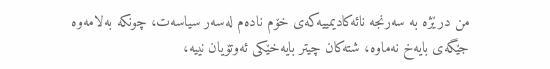من درێژە بە سەرنجە نائەکادیمییەکەی خۆم نادەم لەسەر سیاسەت، چونکە بەلامەوە جێگەی بایەخ نەماوە، شتەکان چیتر بایەخێکی ئەوتۆیان نییە،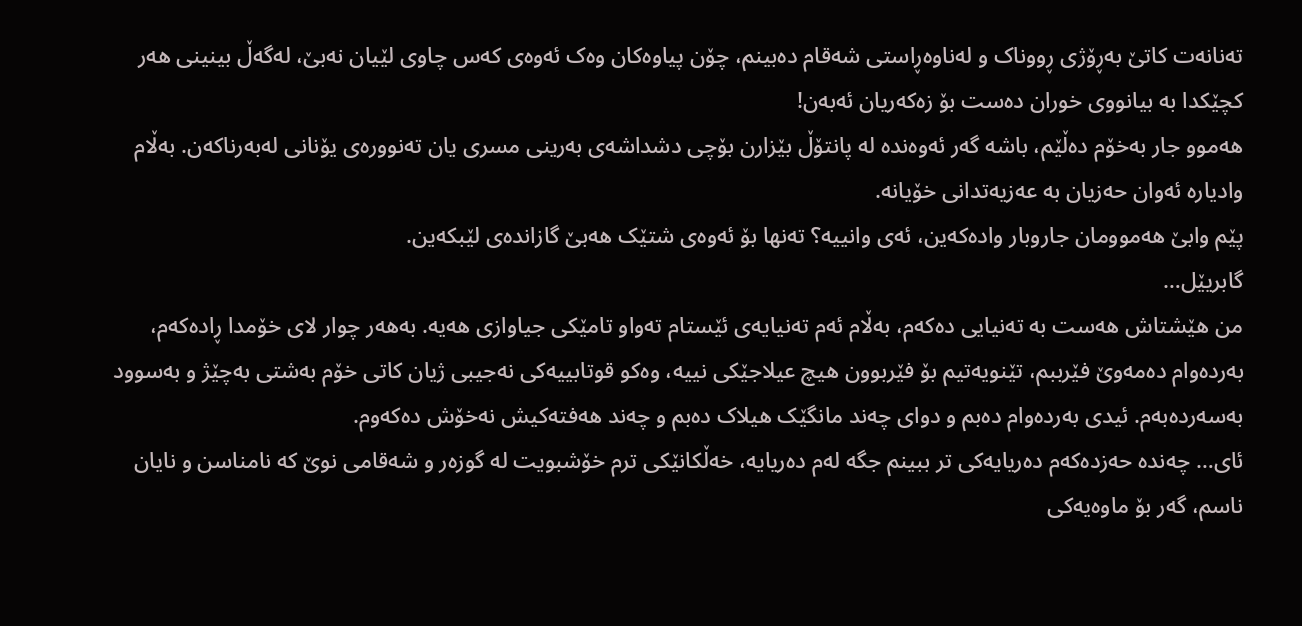تەنانەت کاتێ بەڕۆژی ڕووناک و لەناوەڕاستی شەقام دەبینم، چۆن پیاوەکان وەک ئەوەی کەس چاوی لێیان نەبێ، لەگەڵ بینینی هەر کچێکدا بە بیانووی خوران دەست بۆ زەکەریان ئەبەن!
هەموو جار بەخۆم دەڵێم، باشە گەر ئەوەندە لە پانتۆڵ بێزارن بۆچی دشداشەی بەرینی مسری یان تەنوورەی یۆنانی لەبەرناکەن. بەڵام وادیارە ئەوان حەزیان بە عەزیەتدانی خۆیانە.
پێم وابێ هەموومان جاروبار وادەکەین، ئەی وانییە؟ تەنها بۆ ئەوەی شتێک هەبێ گازاندەی لێبکەین.
گابریێل…
من هێشتاش هەست بە تەنیایی دەکەم، بەڵام ئەم تەنیایەی ئێستام تەواو تامێکی جیاوازی هەیە. بەهەر چوار لای خۆمدا ڕادەکەم، بەردەوام دەمەوێ فێرببم، تێنویەتیم بۆ فێربوون هیچ عیلاجێکی نییە، وەکو قوتابییەکی نەجیبی ژیان کاتی خۆم بەشتی بەچێژ و بەسوود بەسەردەبەم. ئیدی بەردەوام دەبم و دوای چەند مانگێک هیلاک دەبم و چەند هەفتەکیش نەخۆش دەکەوم.
ئای… چەندە حەزدەکەم دەریایەکی تر ببینم جگە لەم دەریایە، خەڵکانێکی ترم خۆشبویت لە گوزەر و شەقامی نوێ کە نامناسن و نایان ناسم، گەر بۆ ماوەیەکی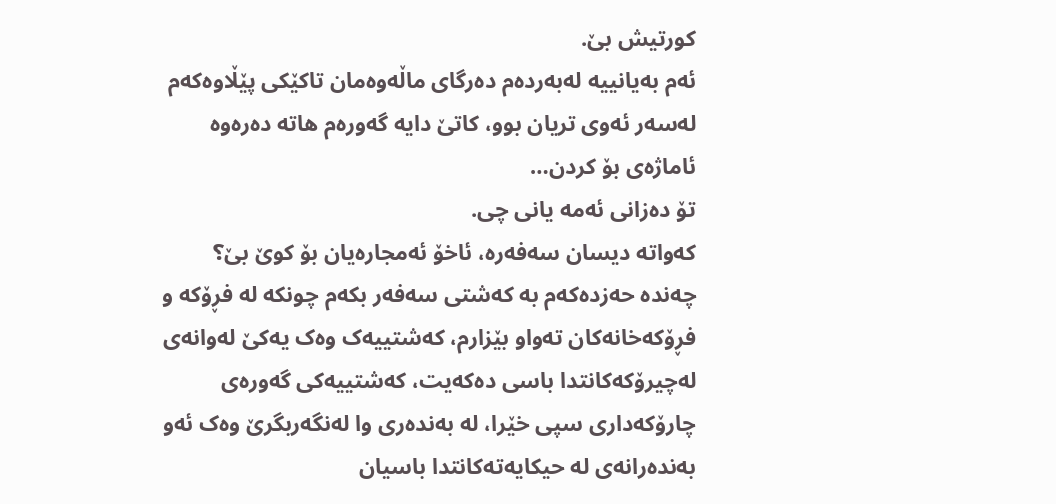کورتیش بێ.
ئەم بەیانییە لەبەردەم دەرگای ماڵەوەمان تاکێکی پێڵاوەکەم لەسەر ئەوی تریان بوو، کاتێ دایە گەورەم هاتە دەرەوە ئاماژەی بۆ کردن…
تۆ دەزانی ئەمە یانی چی.
کەواتە دیسان سەفەرە، ئاخۆ ئەمجارەیان بۆ کوێ بێ؟
چەندە حەزدەکەم بە کەشتی سەفەر بکەم چونکە لە فڕۆکە و فڕۆکەخانەکان تەواو بێزارم، کەشتییەک وەک یەکێ لەوانەی لەچیرۆکەکانتدا باسی دەکەیت، کەشتییەکی گەورەی چارۆکەداری سپی خێرا، لە بەندەری وا لەنگەربگرێ وەک ئەو بەندەرانەی لە حیکایەتەکانتدا باسیان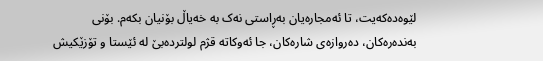لێوەدەکەیت، تا ئەمجارەیان بەڕاستی نەک بە خەیاڵ بۆنیان بکەم. بۆنی بەندەرەکان، دەروازەی شارەکان، جا ئەوکاتە قژم لولتردەبێ لە ئێستا و تۆزێکیش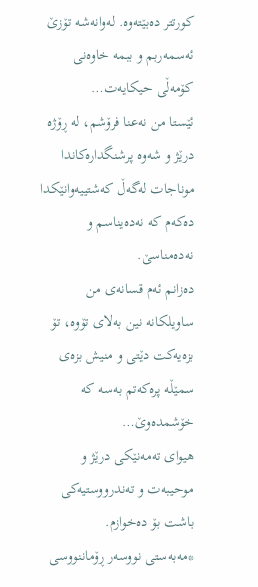کورتتر دەبێتەوە. لەوانەشە تۆزێ ئەسمەربم و ببمە خاوەنی کۆمەڵی حیکایەت…
ئێستا من نەعنا فرۆشم، لە ڕۆژە درێژ و شەوە پرشنگدارەکاندا موناجات لەگەڵ کەشتییەوانێکدا دەکەم کە نەدەیناسم و نەدەمناسێ.
دەزانم ئەم قسانەی من ساویلکانە نین بەلای تۆوە، تۆ بزەیەکت دێتی و منیش بزەی سمێڵە پرەکەتم بەسە کە خۆشمدەوێ…
هیوای تەمەنێکی درێژ و موحیبەت و تەندرووستیەکی باشت بۆ دەخوازم.
*مەبەستی نووسەر ڕۆماننووسی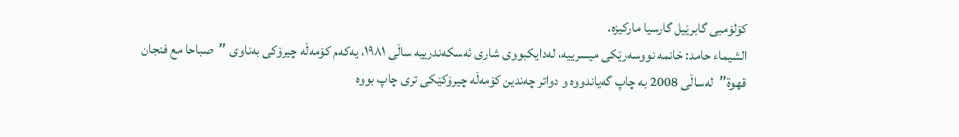کۆلۆمبی گابرێیل گارسیا مارکیزە.
الشیماء حامد: خانمە نووسەرێکی میسرییە، لەدایکبووی شاری ئەسکەندرییە ساڵی ١٩٨١، یەکەم کۆمەڵە چیرۆکی بەناوی ״ صباحا مع فنجان قهوة״ لەساڵی 2008 بە چاپ گەیاندووە و دواتر چەندین کۆمەڵە چیرۆکێکی تری چاپ بووە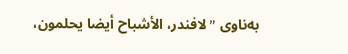بەناوی ״ لافندر، الأشباح أيضا يحلمون،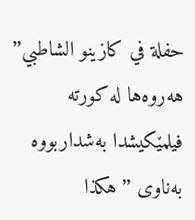حفلة في كازينو الشاطبي״ هەروەها لە کورتە فیلمێکیشدا بەشداربووە بەناوی ״ هكذا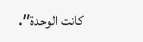كانت الوحدة״.